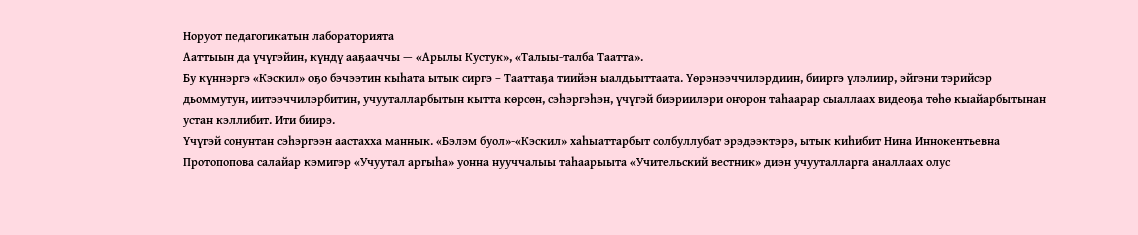Норуот педагогикатын лабораторията
Ааттыын да үчүгэйин, күндү ааҕааччы — «Арылы Кустук», «Талыы-талба Таатта».
Бу күннэргэ «Кэскил» оҕо бэчээтин кыһата ытык сиргэ – Тааттаҕа тиийэн ыалдьыттаата. Үөрэнээччилэрдиин, бииргэ үлэлиир, эйгэни тэрийсэр дьоммутун, иитээччилэрбитин, учууталларбытын кытта көрсөн, сэһэргэһэн, үчүгэй биэриилэри оҥорон таһаарар сыаллаах видеоҕа төһө кыайарбытынан устан кэллибит. Ити биирэ.
Үчүгэй сонунтан сэһэргээн аастахха маннык. «Бэлэм буол»-«Кэскил» хаһыаттарбыт солбуллубат эрэдээктэрэ, ытык киһибит Нина Иннокентьевна Протопопова салайар кэмигэр «Учуутал аргыһа» уонна нууччалыы таһаарыыта «Учительский вестник» диэн учууталларга аналлаах олус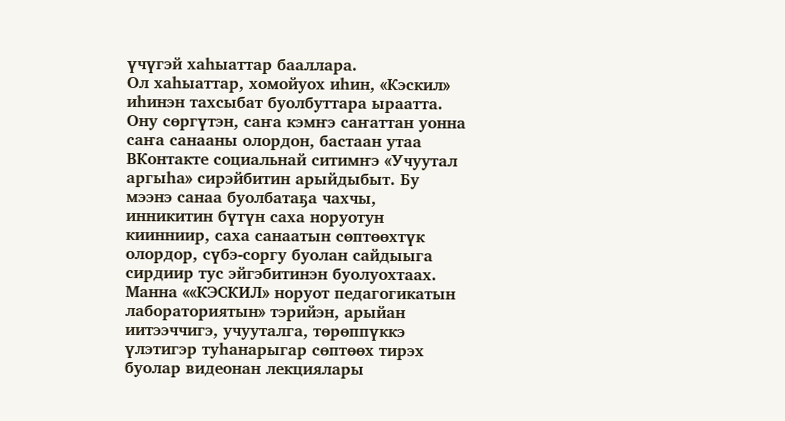үчүгэй хаһыаттар бааллара.
Ол хаһыаттар, хомойуох иһин, «Кэскил» иһинэн тахсыбат буолбуттара ыраатта. Ону сөргүтэн, саҥа кэмҥэ саҥаттан уонна саҥа санааны олордон, бастаан утаа ВКонтакте социальнай ситимҥэ «Учуутал аргыһа» сирэйбитин арыйдыбыт. Бу мээнэ санаа буолбатаҕа чахчы, инникитин бүтүн саха норуотун киинниир, саха санаатын сөптөөхтүк олордор, сүбэ-соргу буолан сайдыыга сирдиир тус эйгэбитинэн буолуохтаах.
Манна ««КЭСКИЛ» норуот педагогикатын лабораториятын» тэрийэн, арыйан иитээччигэ, учууталга, төрөппүккэ үлэтигэр туһанарыгар сөптөөх тирэх буолар видеонан лекциялары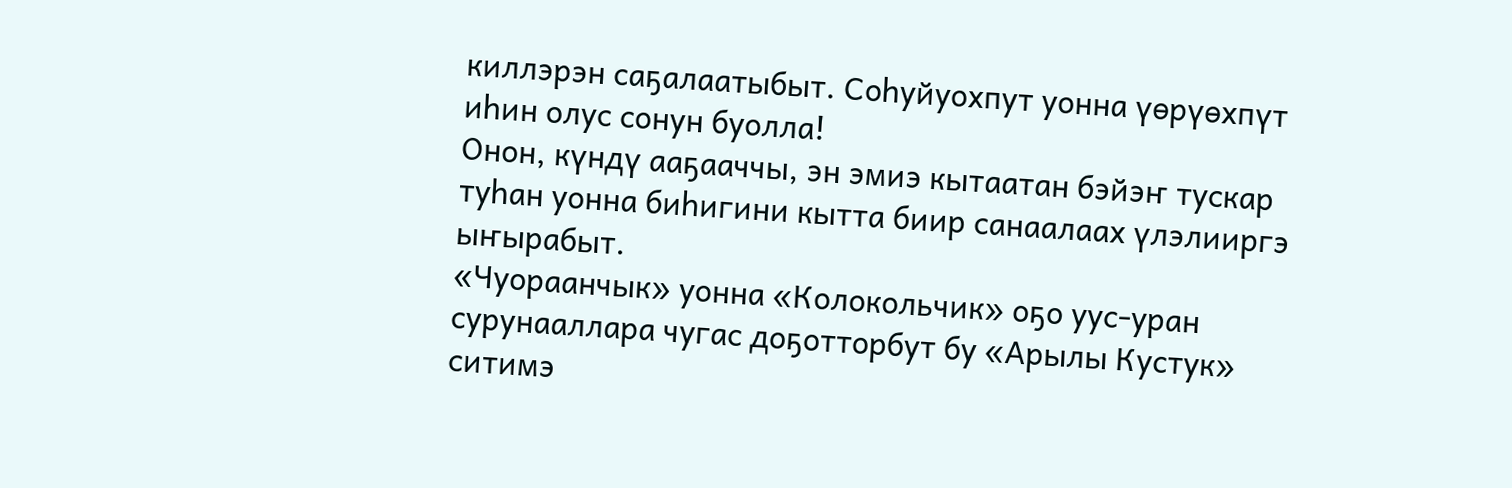киллэрэн саҕалаатыбыт. Соһуйуохпут уонна үөрүөхпүт иһин олус сонун буолла!
Онон, күндү ааҕааччы, эн эмиэ кытаатан бэйэҥ тускар туһан уонна биһигини кытта биир санаалаах үлэлииргэ ыҥырабыт.
«Чуораанчык» уонна «Колокольчик» оҕо уус-уран сурунааллара чугас доҕотторбут бу «Арылы Кустук» ситимэ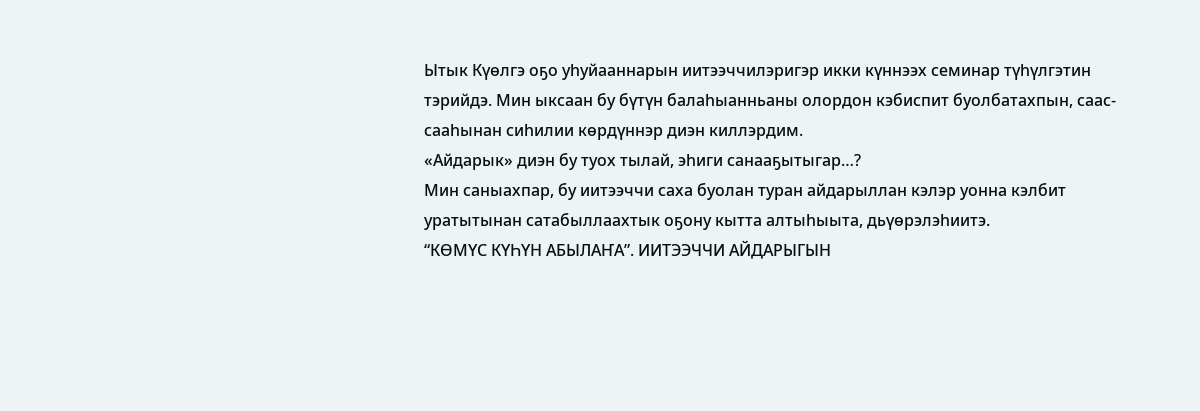Ытык Күөлгэ оҕо уһуйааннарын иитээччилэригэр икки күннээх семинар түһүлгэтин тэрийдэ. Мин ыксаан бу бүтүн балаһыанньаны олордон кэбиспит буолбатахпын, саас-сааһынан сиһилии көрдүннэр диэн киллэрдим.
«Айдарык» диэн бу туох тылай, эһиги санааҕытыгар…?
Мин саныахпар, бу иитээччи саха буолан туран айдарыллан кэлэр уонна кэлбит уратытынан сатабыллаахтык оҕону кытта алтыһыыта, дьүөрэлэһиитэ.
“КӨМҮС КҮҺҮН АБЫЛАҤА”. ИИТЭЭЧЧИ АЙДАРЫГЫН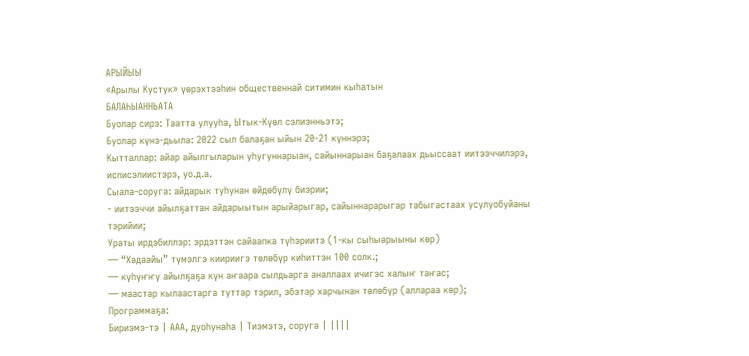АРЫЙЫЫ
«Арылы Кустук» үөрэхтээһин общественнай ситимин кыһатын
БАЛАҺЫАННЬАТА
Буолар сирэ: Таатта улууһа, Ытык-Күөл сэлиэнньэтэ;
Буолар күнэ-дьыла: 2022 сыл балаҕан ыйын 20-21 күннэрэ;
Кытталлар: айар айылгыларын уһугуннарыан, сайыннарыан баҕалаах дьыссаат иитээччилэрэ, исписэлиистэрэ, уо.д.а.
Сыала-соруга: айдарык туһунан өйдөбүлү биэрии;
- иитээччи айылҕаттан айдарыытын арыйарыгар, сайыннарарыгар табыгастаах усулуобуйаны тэрийии;
Ураты ирдэбиллэр: эрдэттэн сайаапка түһэриитэ (1-кы сыһыарыыны көр)
— “Хадаайы” түмэлгэ киириигэ төлөбүр киһиттэн 100 солк.;
— күһүҥҥү айылҕаҕа күн аҥаара сылдьарга аналлаах ичигэс халыҥ таҥас;
— маастар кылаастарга туттар тэрил, эбэтэр харчынан төлөбүр (аллараа көр);
Программаҕа:
Бириэмэ-тэ | ААА, дуоһунаһа | Тиэмэтэ, соруга | ||||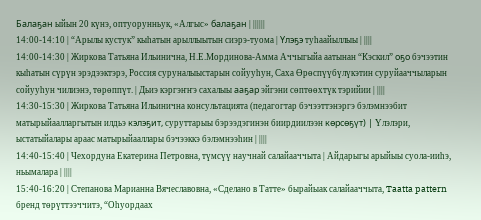Балаҕан ыйын 20 күнэ, оптуорунньук, «Алгыс» балаҕан | ||||||
14:00-14:10 | “Арылы кустук” кыһатын арыллыытын сиэрэ-туома | Үлэҕэ туһаайыллыы | ||||
14:00-14:30 | Жиркова Татьяна Ильинична, Н.Е.Мординова-Амма Аччыгыйа аатынан “Кэскил” оҕо бэчээтин кыһатын сүрүн эрэдээктэрэ, Россия суруналыыстарын сойууһун, Саха Өрөспүүбүлүкэтин суруйааччыларын сойууһун чилиэнэ, төрөппүт. | Дьиэ кэргэҥҥэ сахалыы ааҕар эйгэни сөптөөхтүк тэрийии | ||||
14:30-15:30 | Жиркова Татьяна Ильинична консультацията (педагогтар бэчээттэнэргэ бэлэмнээбит матырыйаалларгытын илдьэ кэлэҕит, суруттарыы бэрээдэгинэн биирдиилээн көрсөҕүт) | Үлэлэри, ыстатыйалары араас матырыйааллары бэчээккэ бэлэмнээһин | ||||
14:40-15:40 | Чехордуна Екатерина Петровна, түмсүү научнай салайааччыта | Айдарыгы арыйыы суола-ииһэ, ньымалара | ||||
15:40-16:20 | Степанова Марианна Вячеславовна, «Сделано в Татте» бырайыак салайааччыта, Taatta pattern бренд төрүттээччитэ, “Оһуордаах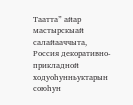Таатта” айар мастырскыай салайааччыта, Россия декоративно-прикладной ходуоһунньуктарын союһун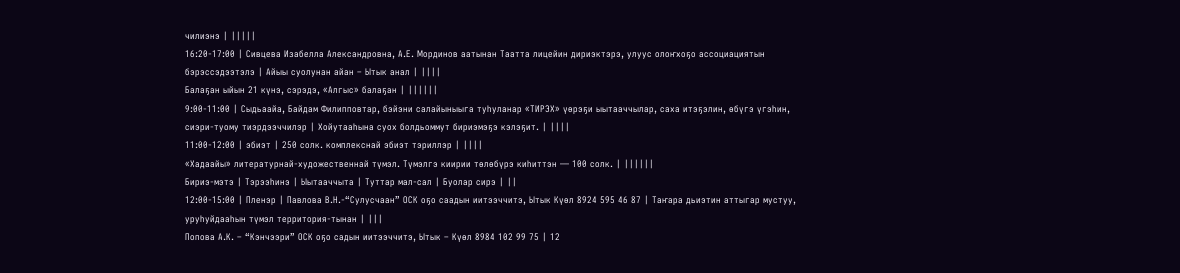чилиэнэ | |||||
16:20-17:00 | Сивцева Изабелла Александровна, А.Е. Мординов аатынан Таатта лицейин дириэктэрэ, улуус олоҥхоҕо ассоциациятын бэрэссэдээтэлэ | Айыы суолунан айан – Ытык анал | ||||
Балаҕан ыйын 21 күнэ, сэрэдэ, «Алгыс» балаҕан | ||||||
9:00-11:00 | Сыдьаайа, Байдам Филипповтар, бэйэни салайыныыга туһуланар «ТИРЭХ» үөрэҕи ыытааччылар, саха итэҕэлин, өбүгэ үгэһин, сиэри-туому тиэрдээччилэр | Хойутааһына суох болдьоммут бириэмэҕэ кэлэҕит. | ||||
11:00-12:00 | эбиэт | 250 солк. комплекснай эбиэт тэриллэр | ||||
«Хадаайы» литературнай-художественнай түмэл. Түмэлгэ киирии төлөбүрэ киһиттэн — 100 солк. | ||||||
Бириэ-мэтэ | Тэрээһинэ | Ыытааччыта | Туттар мал-сал | Буолар сирэ | ||
12:00-15:00 | Пленэр | Павлова В.Н.-“Сулусчаан” ОСК оҕо саадын иитээччитэ, Ытык Күөл 8924 595 46 87 | Таҥара дьиэтин аттыгар мустуу, уруһуйдааһын түмэл территория-тынан | |||
Попова А.К. – “Кэнчээри” ОСК оҕо садын иитээччитэ, Ытык – Күөл 8984 102 99 75 | 12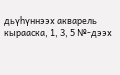дьүһүннээх акварель кырааска, 1, 3, 5 №-дээх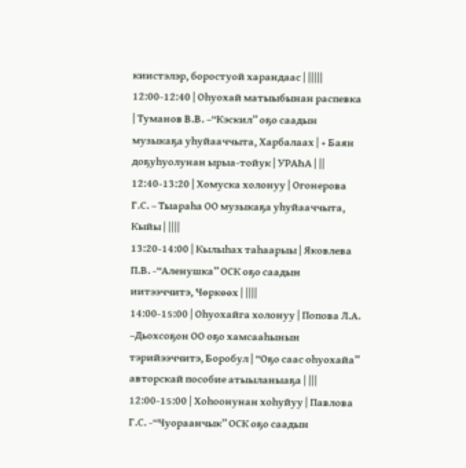киистэлэр, боростуой харандаас | |||||
12:00-12:40 | Оһуохай матыыбынан распевка | Туманов В.В. –“Кэскил” оҕо саадын музыкаҕа уһуйааччыта, Харбалаах | + Баян доҕуһуолунан ырыа-тойук | УРАҺА | ||
12:40-13:20 | Хомуска холонуу | Огонерова Г.С. – Тыараһа ОО музыкаҕа уһуйааччыта, Кыйы | ||||
13:20-14:00 | Кылыһах таһаарыы | Яковлева П.В. -“Аленушка” ОСК оҕо саадын иитээччитэ, Чөркөөх | ||||
14:00-15:00 | Оһуохайга холонуу | Попова Л.А. –Дьохсоҕон ОО оҕо хамсааһынын тэрийээччитэ, Боробул | “Оҕо саас оһуохайа” авторскай пособие атыыланыаҕа | |||
12:00-15:00 | Хоһоонунан хоһуйуу | Павлова Г.С. -“Чуораанчык” ОСК оҕо саадын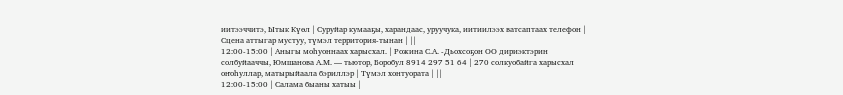иитээччитэ, Ытык Күөл | Суруйар кумааҕы, харандаас, уруучука, иитиилээх ватсаптаах телефон | Сцена аттыгар мустуу, түмэл территория-тынан | ||
12:00-15:00 | Аныгы моһуоннаах харысхал. | Рожина С.А. -Дьохсоҕон ОО дириэктэрин солбуйааччы, Юмшанова А.М. — тьютор, Боробул 8914 297 51 64 | 270 солкуобайга харысхал оҥоһуллар, матырыйаала бэриллэр | Түмэл хонтуората | ||
12:00-15:00 | Салама быаны хатыы |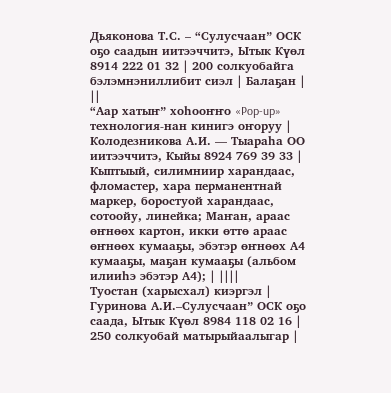Дьяконова Т.С. – “Сулусчаан” ОСК оҕо саадын иитээччитэ, Ытык Күөл 8914 222 01 32 | 200 солкуобайга бэлэмнэниллибит сиэл | Балаҕан | ||
“Аар хатыҥ” хоһооҥҥо «Pop-up» технология-нан кинигэ оҥоруу | Колодезникова А.И. — Тыараһа ОО иитээччитэ, Кыйы 8924 769 39 33 | Кыптыый, силимниир харандаас, фломастер, хара перманентнай маркер, боростуой харандаас, сотоойу, линейка; Маҥан, араас өҥнөөх картон, икки өттө араас өҥнөөх кумааҕы, эбэтэр өҥнөөх А4 кумааҕы, маҕан кумааҕы (альбом илииһэ эбэтэр А4); | ||||
Туостан (харысхал) киэргэл | Гуринова А.И.–Сулусчаан” ОСК оҕо саада, Ытык Күөл 8984 118 02 16 | 250 солкуобай матырыйаалыгар |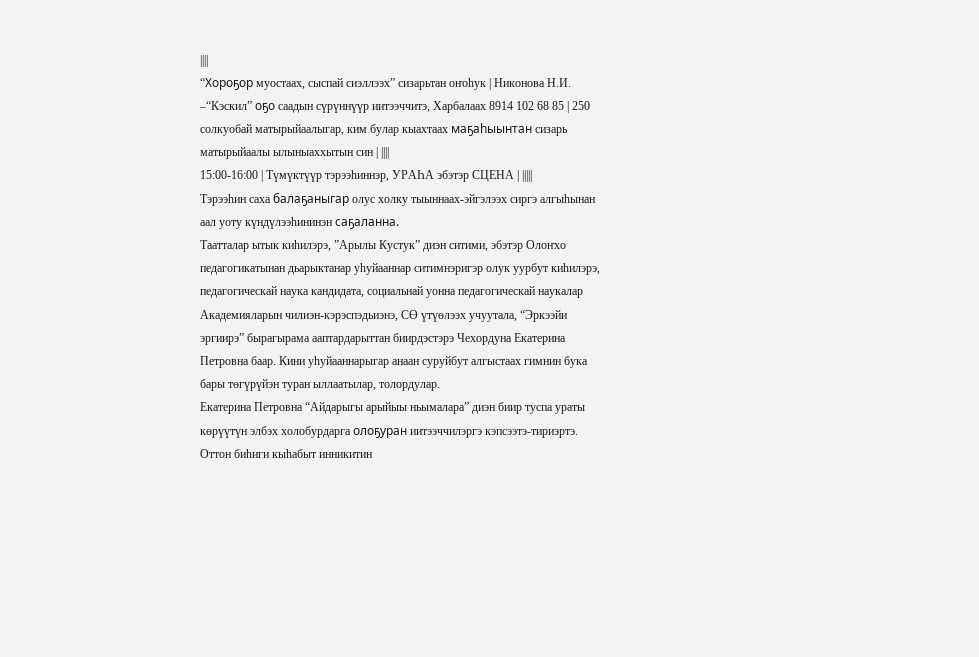||||
“Хороҕор муостаах, сыспай сиэллээх” сизарьтан оҥоһук | Никонова Н.И. –“Кэскил” оҕо саадын сүрүннүүр иитээччитэ, Харбалаах 8914 102 68 85 | 250 солкуобай матырыйаалыгар, ким булар кыахтаах маҕаһыынтан сизарь матырыйаалы ылыныаххытын син | ||||
15:00-16:00 | Түмүктүүр тэрээһиннэр, УРАҺА эбэтэр СЦЕНА | |||||
Тэрээһин саха балаҕаныгар олус холку тыыннаах-эйгэлээх сиргэ алгыһынан аал уоту күндүлээһининэн саҕаланна.
Таатталар ытык киһилэрэ, ”Арылы Кустук” диэн ситими, эбэтэр Олоҥхо педагогикатынан дьарыктанар уһуйааннар ситимнэригэр олук уурбут киһилэрэ, педагогическай наука кандидата, социальнай уонна педагогическай наукалар Академияларын чилиэн-кэрэспэдьиэнэ, СӨ үтүөлээх учуутала, “Эркээйи эргиирэ” бырагырама ааптардарыттан биирдэстэрэ Чехордуна Екатерина Петровна баар. Кини уһуйааннарыгар анаан суруйбут алгыстаах гимнин бука бары төгүрүйэн туран ыллаатылар, толордулар.
Екатерина Петровна “Айдарыгы арыйыы ньымалара” диэн биир туспа ураты көрүүтүн элбэх холобурдарга олоҕуран иитээччилэргэ кэпсээтэ-тириэртэ. Оттон биһиги кыһабыт инникитин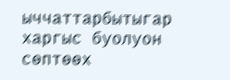ыччаттарбытыгар харгыс буолуон сөптөөх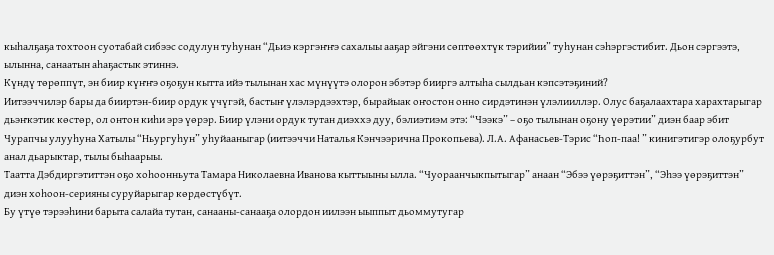кыһалҕаҕа тохтоон суотабай сибээс содулун туһунан “Дьиэ кэргэҥҥэ сахалыы ааҕар эйгэни сөптөөхтүк тэрийии” туһунан сэһэргэстибит. Дьон сэргээтэ, ылынна, санаатын аһаҕастык этиннэ.
Күндү төрөппүт, эн биир күҥҥэ оҕоҕун кытта ийэ тылынан хас мүнүүтэ олорон эбэтэр бииргэ алтыһа сылдьан кэпсэтэҕиний?
Иитээччилэр бары да бииртэн-биир ордук үчүгэй, бастыҥ үлэлэрдээхтэр, бырайыак оҥостон онно сирдэтинэн үлэлииллэр. Олус баҕалаахтара харахтарыгар дьэҥкэтик көстөр, ол онтон киһи эрэ үөрэр. Биир үлэни ордук тутан диэххэ дуу, бэлиэтиэм этэ: “Чээкэ” – оҕо тылынан оҕону үөрэтии” диэн баар эбит Чурапчы улууһуна Хатылы “Ньургуһун” уһуйааныгар (иитээччи Наталья Кэнчээрична Прокопьева). Л.А. Афанасьев-Тэрис “Һоп-паа! ” кинигэтигэр олоҕурбут анал дьарыктар, тылы быһаарыы.
Таатта Дэбдиргэтиттэн оҕо хоһоонньута Тамара Николаевна Иванова кыттыыны ылла. “Чуораанчыкпытыгар” анаан “Эбээ үөрэҕиттэн”, “Эһээ үөрэҕиттэн” диэн хоһоон-серияны суруйарыгар көрдөстүбүт.
Бу үтүө тэрээһини барыта салайа тутан, санааны-санааҕа олордон иилээн ыыппыт дьоммутугар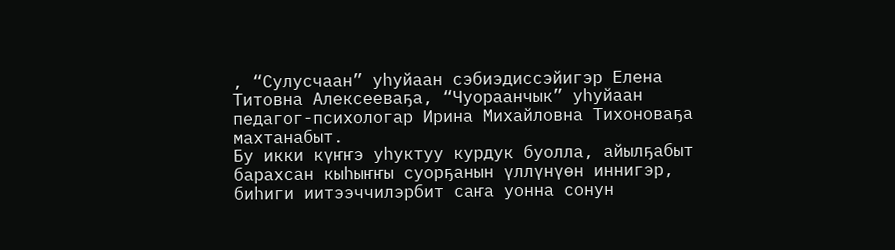, “Сулусчаан” уһуйаан сэбиэдиссэйигэр Елена Титовна Алексееваҕа, “Чуораанчык” уһуйаан педагог-психологар Ирина Михайловна Тихоноваҕа махтанабыт.
Бу икки күҥҥэ уһуктуу курдук буолла, айылҕабыт барахсан кыһыҥҥы суорҕанын үллүнүөн иннигэр, биһиги иитээччилэрбит саҥа уонна сонун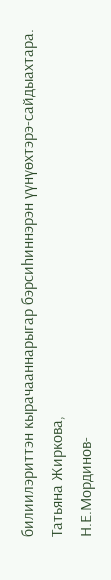билиилэриттэн кырачааннарыгар бэрсиһиннэрэн үүнүөхтэрэ-сайдыахтара.
Татьяна Жиркова,
Н.Е.Мординов-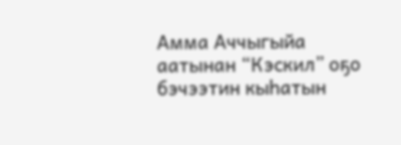Амма Аччыгыйа аатынан “Кэскил” оҕо бэчээтин кыһатын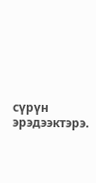сүрүн эрэдээктэрэ.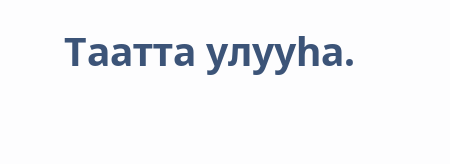Таатта улууһа.